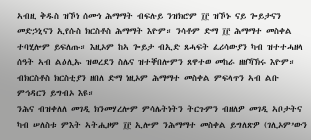ኣብዚ ቅዱስ ዝኾነ ሰሙነ ሕማማት ብፍሉይ ንዝክሮም ፲፫ ዝኾኑ ናይ ጐይታናን መድኃኒናን ኢየሱስ ክርስቶስ ሕማማት እዮም። ንሳቶም ድማ ፲፫ ሕማማተ መስቀል ተባሂሎም ይፍለጡ። እዚኦም ከኣ ጐይታ ብኢድ ጸሓፍት ፈሪሳውያን ካብ ዝተተሓዘላ ሰዓት ኣብ ልዕሊኡ ዝወረደን ስሌና ዝተቐበሎምን ጸዋተወ መከራ ዘዘኻኽሩ እዮም። ብክርስቶስ ክርስቲያን ዘበለ ድማ ነዚኦም ሕማማተ መስቀል ምፍላጥን ኣብ ልቡ ምኅዳርን ይግብኦ እዩ።
ንሕና ብዝቀለለ መገዲ ክንመሃረሎም ምሳሌትነትን ትርጉምን ብዘለዎ መገዲ ኣቦታትና ካብ ሠለስቱ ምእት ኣትሒዞም ፲፫ ኢሎም ንሕማማተ መስቀል ይግለጽዎ (ገሊኦም’ውን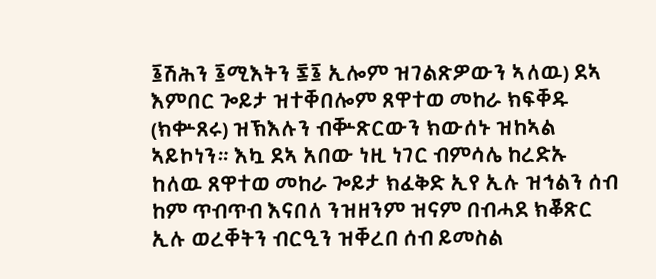፮ሽሕን ፮ሚእትን ፷፮ ኢሎም ዝገልጽዎውን ኣለዉ) ደኣ እምበር ጐይታ ዝተቐበሎም ጸዋተወ መከራ ክፍቐዱ (ክቍጸሩ) ዝኽእሉን ብቝጽርውን ክውሰኑ ዝከኣል ኣይኮነን። እኳ ደኣ አበው ነዚ ነገር ብምሳሌ ከረድኡ ከለዉ ጸዋተወ መከራ ጐይታ ክፈቅድ ኢየ ኢሉ ዝኅልን ሰብ ከም ጥብጥብ እናበለ ንዝዘንም ዝናም በብሓደ ክቖጽር ኢሉ ወረቐትን ብርዒን ዝቐረበ ሰብ ይመስል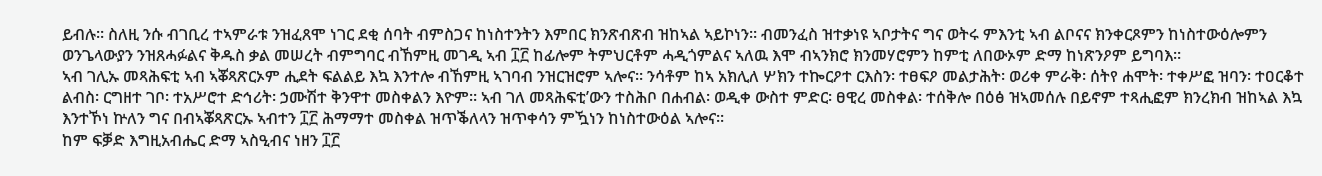ይብሉ። ስለዚ ንሱ ብገቢረ ተኣምራቱ ንዝፈጸሞ ነገር ደቂ ሰባት ብምስጋና ከነስተንትን እምበር ክንጽብጽብ ዝከኣል ኣይኮነን። ብመንፈስ ዝተቃነዩ ኣቦታትና ግና ወትሩ ምእንቲ ኣብ ልቦናና ክንቀርጾምን ከነስተውዕሎምን ወንጌላውያን ንዝጸሓፉልና ቅዱስ ቃል መሠረት ብምግባር ብኸምዚ መገዲ ኣብ ፲፫ ከፊሎም ትምህርቶም ሓዲጎምልና ኣለዉ እሞ ብኣንክሮ ክንመሃሮምን ከምቲ ለበውኦም ድማ ከነጽንዖም ይግባእ።
ኣብ ገሊኡ መጻሕፍቲ ኣብ ኣቖጻጽርኦም ሒደት ፍልልይ እኳ እንተሎ ብኸምዚ ኣገባብ ንዝርዝሮም ኣሎና። ንሳቶም ከኣ አክሊለ ሦክን ተኰርዖተ ርእስን፡ ተፀፍዖ መልታሕት፡ ወሪቀ ምራቅ፡ ሰትየ ሐሞት፡ ተቀሥፎ ዝባን፡ ተዐርቆተ ልብስ፡ ርግዘተ ገቦ፡ ተአሥሮተ ድኅሪት፡ ኃሙሽተ ቅንዋተ መስቀልን እዮም። ኣብ ገለ መጻሕፍቲ’ውን ተስሕቦ በሐብል፡ ወዲቀ ውስተ ምድር፡ ፀዊረ መስቀል፡ ተሰቅሎ በዕፅ ዝኣመሰሉ በይኖም ተጻሒፎም ክንረክብ ዝከኣል እኳ እንተኾነ ኵለን ግና በብኣቖጻጽርኡ ኣብተን ፲፫ ሕማማተ መስቀል ዝጥቕለላን ዝጥቀሳን ምዃነን ከነስተውዕል ኣሎና።
ከም ፍቓድ እግዚአብሔር ድማ ኣስዒብና ነዘን ፲፫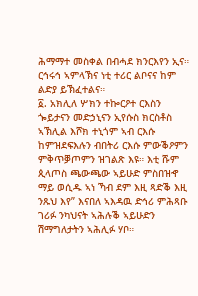ሕማማተ መስቀል በብሓደ ክንርእየን ኢና። ርኅሩኅ ኣምላኽና ነቲ ተሪር ልቦናና ከም ልድያ ይኽፈተልና።
፩. አክሊለ ሦክን ተኰርዖተ ርእስን
ጐይታናን መድኃኒናን ኢየሱስ ክርስቶስ ኣኽሊል እሾክ ተኒጎም ኣብ ርእሱ ከምዝደፍእሉን ብበትሪ ርእሱ ምውቕዖምን ምቅጥቓጦምን ዝገልጽ እዩ። እቲ ሹም ጲላጦስ ጫውጫው ኣይሁድ ምስበዝኆ ማይ ወሲዱ ኣነ ኻብ ደም እዚ ጻድቕ እዚ ንጹህ እየ” እናበለ ኣእዳዉ ድኅሪ ምሕጻቡ ገሪፉ ንካህናት ኣሕሉቕ ኣይሁድን ሽማግለታትን ኣሕሊፉ ሃቦ።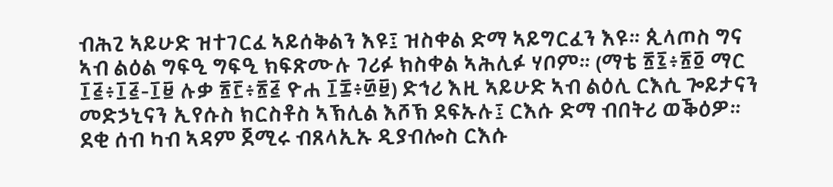ብሕጊ ኣይሁድ ዝተገርፈ ኣይሰቅልን እዩ፤ ዝስቀል ድማ ኣይግርፈን እዩ። ጲላጦስ ግና ኣብ ልዕል ግፍዒ ግፍዒ ክፍጽሙሉ ገሪፉ ክስቀል ኣሕሊፉ ሃቦም። (ማቴ ፳፯፥፳፬ ማር ፲፭፥፲፭-፲፱ ሉቃ ፳፫፥፳፭ ዮሐ ፲፰፥፴፱) ድኅሪ እዚ ኣይሁድ ኣብ ልዕሊ ርእሲ ጐይታናን መድኃኒናን ኢየሱስ ክርስቶስ ኣኽሊል እሾኽ ደፍኡሉ፤ ርእሱ ድማ ብበትሪ ወቕዕዎ።
ደቂ ሰብ ካብ ኣዳም ጀሚሩ ብጸላኢኡ ዲያብሎስ ርእሱ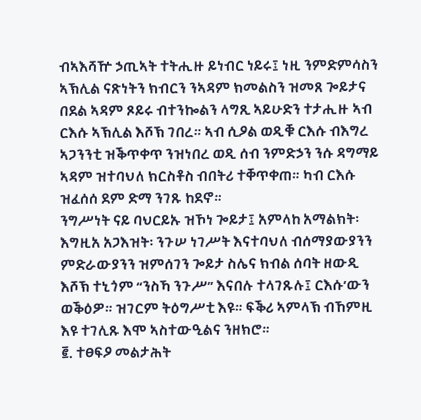ብኣእሻዅ ኃጢኣት ተትሒዙ ይነብር ነይሩ፤ ነዚ ንምድምሳስን ኣኽሊል ናጽነትን ክብርን ንኣዳም ክመልስን ዝመጸ ጐይታና በደል ኣዳም ጾይሩ ብተንኰልን ላግጺ ኣይሁድን ተታሒዙ ኣብ ርእሱ ኣኽሊል እሾኽ ገበረ። ኣብ ሲዖል ወዲቑ ርእሱ ብእግረ ኣጋንንቲ ዝቕጥቀጥ ንዝነበረ ወዲ ሰብ ንምድኃን ንሱ ዳግማይ ኣዳም ዝተባህለ ክርስቶስ ብበትሪ ተቐጥቀጠ። ካብ ርእሱ ዝፈሰሰ ደም ድማ ንገጹ ከደኖ።
ንግሥነት ናይ ባህርይኡ ዝኾነ ጐይታ፤ አምላከ አማልክት፡ እግዚአ አጋእዝት፡ ንጉሠ ነገሥት እናተባህለ ብሰማያውያንን ምድራውያንን ዝምሰገን ጐይታ ስሌና ክብል ሰባት ዘውዲ እሾኽ ተኒጎም “ንስኻ ንጉሥ” እናበሉ ተላገጹሉ፤ ርእሱ’ውን ወቕዕዎ። ዝገርም ትዕግሥቲ እዩ። ፍቕሪ ኣምላኽ ብኸምዚ እዩ ተገሊጹ እሞ ኣስተውዒልና ንዘክሮ።
፪. ተፀፍዖ መልታሕት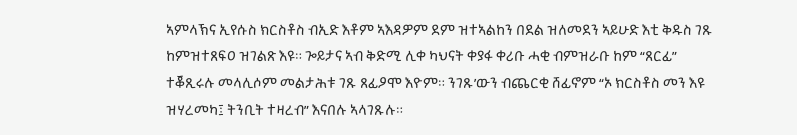ኣምላኽና ኢየሱስ ክርስቶስ ብኢድ እቶም ኣእዳዎም ደም ዝተኣልከን በደል ዝለመደን ኣይሁድ እቲ ቅዱስ ገጹ ከምዝተጸፍዐ ዝገልጽ እዩ። ጐይታና ኣብ ቅድሚ ሊቀ ካህናት ቀያፋ ቀሪቡ ሓቂ ብምዝራቡ ከም “ጸርፊ” ተቖጺሩሉ መላሊሶም መልታሕቱ ገጹ ጸፊዖሞ እዮም። ንገጹ’ውን ብጨርቂ ሸፊኖም “ኦ ክርስቶስ መን እዩ ዝሃረመካ፤ ትንቢት ተዛረብ” እናበሉ ኣላገጹሉ።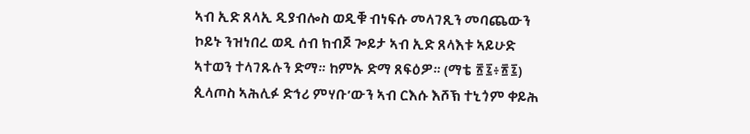ኣብ ኢድ ጸላኢ ዲያብሎስ ወዲቑ ብነፍሱ መላገጺን መባጨውን ኮይኑ ንዝነበረ ወዲ ሰብ ክብጆ ጐይታ ኣብ ኢድ ጸላእቱ ኣይሁድ ኣተወን ተላገጹሉን ድማ። ከምኡ ድማ ጸፍዕዎ። (ማቴ ፳፯፥፳፯) ጲላጦስ ኣሕሊፉ ድኅሪ ምሃቡ’ውን ኣብ ርእሱ እሾኽ ተኒጎም ቀይሕ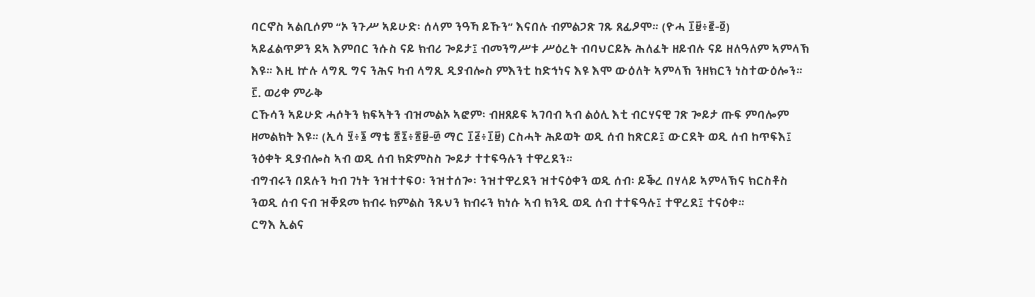ባርኖስ ኣልቢሶም “ኦ ንጉሥ ኣይሁድ፡ ሰላም ንዓኻ ይኹን” እናበሉ ብምልጋጽ ገጹ ጸፊዖሞ። (ዮሓ ፲፱፥፪-፬)
ኣይፈልጥዎን ደኣ እምበር ንሱስ ናይ ክብሪ ጐይታ፤ ብመንግሥቱ ሥዕረት ብባህርይኡ ሕለፈት ዘይብሉ ናይ ዘለዓለም ኣምላኽ እዩ። እዚ ኵሉ ላግጺ ግና ንሕና ካብ ላግጺ ዲያብሎስ ምእንቲ ከድኅነና እዩ እሞ ውዕለት ኣምላኽ ንዘክርን ነስተውዕሎን።
፫. ወሪቀ ምራቅ
ርኹሳን ኣይሁድ ሓሶትን ክፍኣትን ብዝመልኦ ኣፎም፡ ብዘጸይፍ ኣገባብ ኣብ ልዕሊ እቲ ብርሃናዊ ገጽ ጐይታ ጡፍ ምባሎም ዘመልክት እዩ። (ኢሳ ፶፥፮ ማቴ ፳፯፥፳፱-፴ ማር ፲፭፥፲፱) ርስሓት ሕይወት ወዲ ሰብ ከጽርይ፤ ውርደት ወዲ ሰብ ከጥፍእ፤ ንዕቀት ዲያብሎስ ኣብ ወዲ ሰብ ክድምስስ ጐይታ ተተፍዓሉን ተዋረደን።
ብግብሩን በደሉን ካብ ገነት ንዝተተፍዐ፡ ንዝተሰጐ፡ ንዝተዋረደን ዝተናዕቀን ወዲ ሰብ፡ ይቕረ በሃላይ ኣምላኽና ክርስቶስ ንወዲ ሰብ ናብ ዝቐደመ ክብሩ ክምልስ ንጹህን ክብሩን ክነሱ ኣብ ክንዲ ወዲ ሰብ ተተፍዓሉ፤ ተዋረደ፤ ተናዕቀ።
ርግእ ኢልና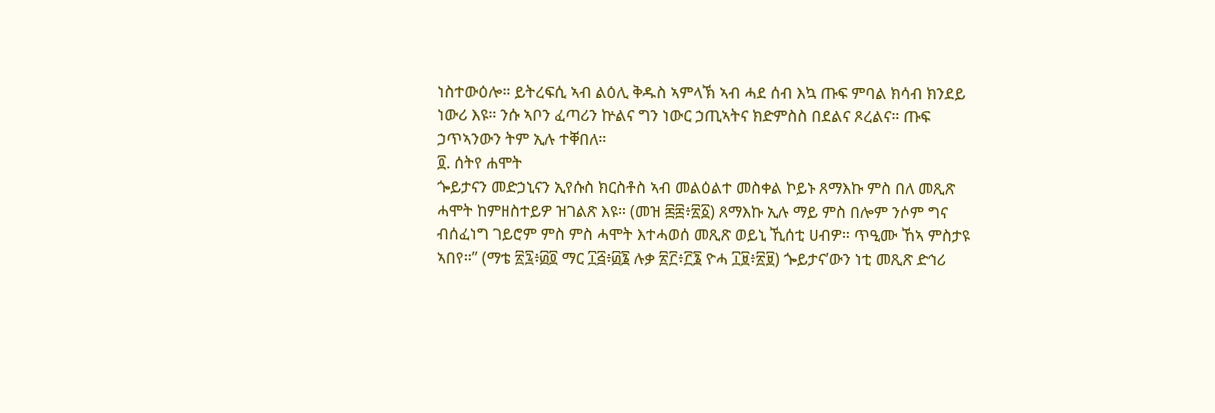ነስተውዕሎ። ይትረፍሲ ኣብ ልዕሊ ቅዱስ ኣምላኽ ኣብ ሓደ ሰብ እኳ ጡፍ ምባል ክሳብ ክንደይ ነውሪ እዩ። ንሱ ኣቦን ፈጣሪን ኵልና ግን ነውር ኃጢኣትና ክድምስስ በደልና ጾረልና። ጡፍ ኃጥኣንውን ትም ኢሉ ተቐበለ።
፬. ሰትየ ሐሞት
ጐይታናን መድኃኒናን ኢየሱስ ክርስቶስ ኣብ መልዕልተ መስቀል ኮይኑ ጸማእኩ ምስ በለ መጺጽ ሓሞት ከምዘስተይዎ ዝገልጽ እዩ። (መዝ ፷፰፥፳፩) ጸማእኩ ኢሉ ማይ ምስ በሎም ንሶም ግና ብሰፈነግ ገይሮም ምስ ምስ ሓሞት እተሓወሰ መጺጽ ወይኒ ኺሰቲ ሀብዎ። ጥዒሙ ኸኣ ምስታዩ ኣበየ።” (ማቴ ፳፯፥፴፬ ማር ፲፭፥፴፮ ሉቃ ፳፫፥፫፮ ዮሓ ፲፱፥፳፱) ጐይታና’ውን ነቲ መጺጽ ድኅሪ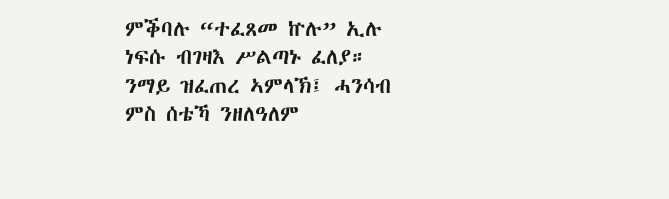ምቕባሉ “ተፈጸመ ኵሉ” ኢሉ ነፍሱ ብገዛእ ሥልጣኑ ፈለያ።
ንማይ ዝፈጠረ ኣምላኽ፤ ሓንሳብ ምስ ሰቴኻ ንዘለዓለም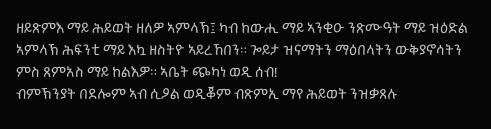ዘይጽምእ ማይ ሕይወት ዘለዎ ኣምላኽ፤ ካብ ከውሒ ማይ ኣንቂዑ ንጽሙዓት ማይ ዝዕድል ኣምላኽ ሕፍንቲ ማይ እኳ ዘስትዮ ኣይረኸበን። ጐይታ ዝናማትን ማዕበላትን ውቅያኖሳትን ምስ ጸምአስ ማይ ከልእዎ። ኣቤት ጭካነ ወዲ ሰብ!
ብምኽንያት በደሎም ኣብ ሲዖል ወዲቖም ብጽምኢ ማየ ሕይወት ንዝቃጸሉ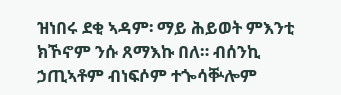ዝነበሩ ደቂ ኣዳም፡ ማይ ሕይወት ምእንቲ ክኾኖም ንሱ ጸማእኩ በለ። ብሰንኪ ኃጢኣቶም ብነፍሶም ተጐሳቝሎም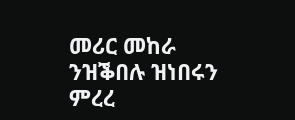መሪር መከራ ንዝቕበሉ ዝነበሩን ምረረ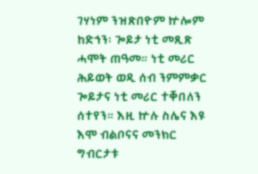ገሃነም ንዝጽበዮም ኵሎም ከድኅን፡ ጐይታ ነቲ መጺጽ ሓሞት ጠዓመ። ነቲ መሪር ሕይወት ወዲ ሰብ ንምምቃር ጐይታና ነቲ መሪር ተቐበለን ሰተየን። እዚ ኵሉ ስሌና እዩ እሞ ብልቦናና መንክር ግብርታቱ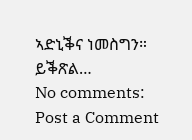ኣድኒቕና ነመስግን።
ይቕጽል…
No comments:
Post a Comment